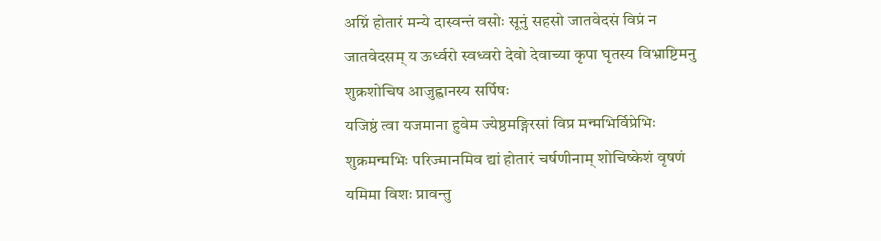अग्निं होतारं मन्ये दास्वन्तं वसोः सूनुं सहसो जातवेदसं विप्रं न जातवेदसम् य ऊर्ध्वरो स्वध्वरो देवो देवाच्या कृपा घृतस्य विभ्राष्टिमनु शुक्रशोचिष आजुह्वानस्य सर्पिषः
यजिष्ठं त्वा यजमाना हुवेम ज्येष्ठमङ्गिरसां विप्र मन्मभिर्विप्रेभिः शुक्रमन्मभिः परिज्मानमिव द्यां होतारं चर्षणीनाम् शोचिष्केशं वृषणं यमिमा विशः प्रावन्तु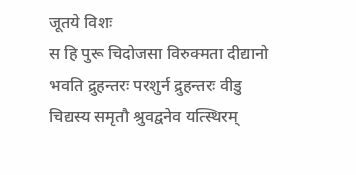जूतये विशः
स हि पुरू चिदोजसा विरुक्मता दीद्यानो भवति द्रुहन्तरः परशुर्न द्रुहन्तरः वीडु चिद्यस्य समृतौ श्रुवद्वनेव यत्स्थिरम्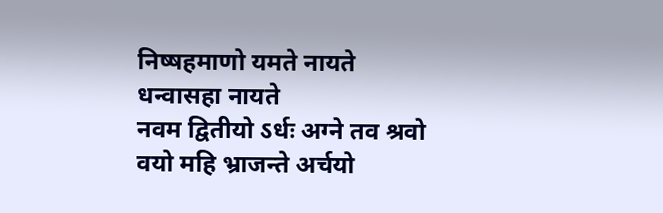निष्षहमाणो यमते नायते धन्वासहा नायते
नवम द्वितीयो ऽर्धः अग्ने तव श्रवो वयो महि भ्राजन्ते अर्चयो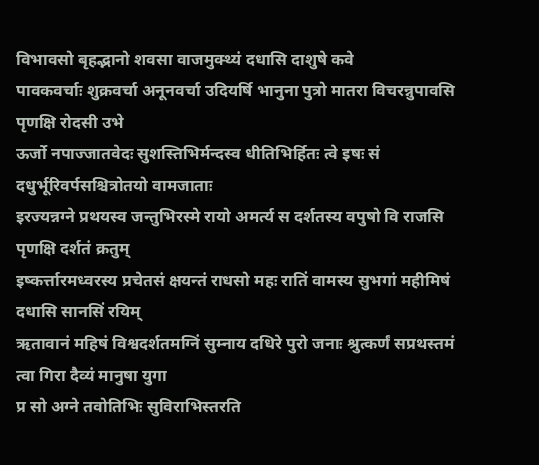विभावसो बृहद्भानो शवसा वाजमुक्थ्यं दधासि दाशुषे कवे
पावकवर्चाः शुक्रवर्चा अनूनवर्चा उदियर्षि भानुना पुत्रो मातरा विचरन्नुपावसि पृणक्षि रोदसी उभे
ऊर्जो नपाज्जातवेदः सुशस्तिभिर्मन्दस्व धीतिभिर्हितः त्वे इषः सं दधुर्भूरिवर्पसश्चित्रोतयो वामजाताः
इरज्यन्नग्ने प्रथयस्व जन्तुभिरस्मे रायो अमर्त्य स दर्शतस्य वपुषो वि राजसि पृणक्षि दर्शतं क्रतुम्
इष्कर्त्तारमध्वरस्य प्रचेतसं क्षयन्तं राधसो महः रातिं वामस्य सुभगां महीमिषं दधासि सानसिं रयिम्
ऋतावानं महिषं विश्वदर्शतमग्निं सुम्नाय दधिरे पुरो जनाः श्रुत्कर्णं सप्रथस्तमं त्वा गिरा दैव्यं मानुषा युगा
प्र सो अग्ने तवोतिभिः सुविराभिस्तरति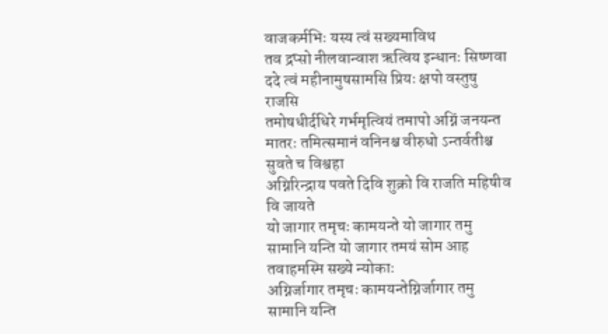वाजकर्मभिः यस्य त्वं सख्यमाविथ
तव द्रप्सो नीलवान्वाश ऋत्विय इन्धानः सिष्णवा ददे त्वं महीनामुषसामसि प्रियः क्षपो वस्तुषु राजसि
तमोषधीर्दधिरे गर्भमृत्वियं तमापो अग्निं जनयन्त मातरः तमित्समानं वनिनश्च वीरुधो ऽन्तर्वतीश्च सुवते च विश्वहा
अग्निरिन्द्राय पवते दिवि शुक्रो वि राजति महिषीव वि जायते
यो जागार तमृचः कामयन्ते यो जागार तमु सामानि यन्ति यो जागार तमयं सोम आह तवाहमस्मि सख्ये न्योकाः
अग्निर्जागार तमृचः कामयन्तेग्निर्जागार तमु सामानि यन्ति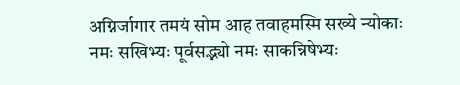अग्निर्जागार तमयं सोम आह तवाहमस्मि सख्ये न्योकाः
नमः सखिभ्यः पूर्वसद्भ्यो नमः साकन्निषेभ्यः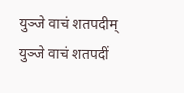युञ्जे वाचं शतपदीम्
युञ्जे वाचं शतपदीं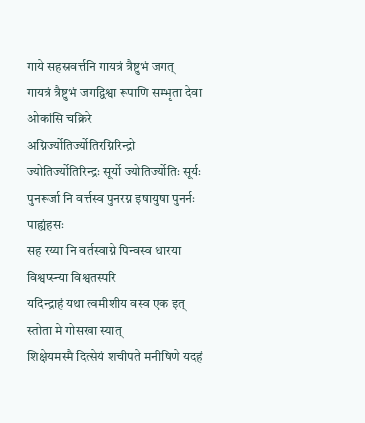गाये सहस्रवर्त्तनि गायत्रं त्रैष्टुभं जगत्
गायत्रं त्रैष्टुभं जगद्विश्वा रूपाणि सम्भृता देवा ओकांसि चक्रिरे
अग्निर्ज्योतिर्ज्योतिरग्निरिन्द्रो ज्योतिर्ज्योतिरिन्द्रः सूर्यो ज्योतिर्ज्योतिः सूर्यः
पुनरूर्जा नि वर्त्तस्व पुनरग्न इषायुषा पुनर्नः पाह्यंहसः
सह रय्या नि वर्तस्वाग्ने पिन्वस्व धारया विश्वप्स्न्या विश्वतस्परि
यदिन्द्राहं यथा त्वमीशीय वस्व एक इत् स्तोता मे गोसखा स्यात्
शिक्षेयमस्मै दित्सेयं शचीपते मनीषिणे यदहं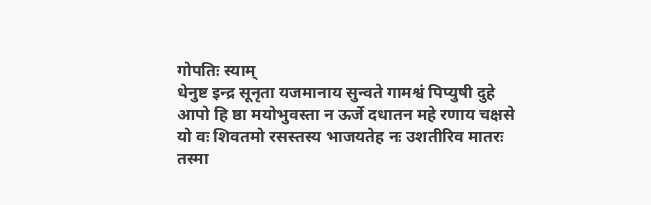गोपतिः स्याम्
धेनुष्ट इन्द्र सूनृता यजमानाय सुन्वते गामश्वं पिप्युषी दुहे
आपो हि ष्ठा मयोभुवस्ता न ऊर्जे दधातन महे रणाय चक्षसे
यो वः शिवतमो रसस्तस्य भाजयतेह नः उशतीरिव मातरः
तस्मा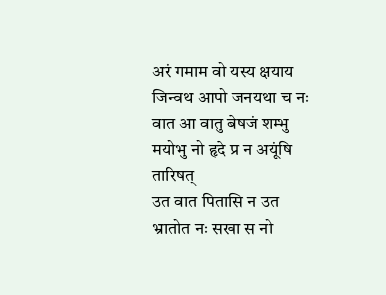अरं गमाम वो यस्य क्षयाय जिन्वथ आपो जनयथा च नः
वात आ वातु बेषजं शम्भु मयोभु नो हृदे प्र न अयूंषि तारिषत्
उत वात पितासि न उत भ्रातोत नः सखा स नो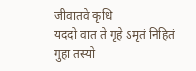जीवातवे कृधि
यददो वात ते गृहे ऽमृतं निहितं गुहा तस्यो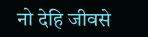नो देहि जीवसे